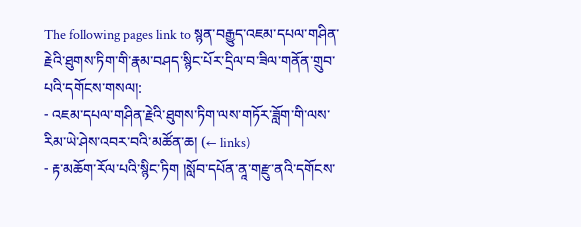The following pages link to སྙན་བརྒྱུད་འཇམ་དཔལ་གཤིན་རྗེའི་ཐུགས་ཏིག་གི་རྣམ་བཤད་སྙིང་པོར་དྲིལ་བ་ཟིལ་གནོན་གྲུབ་པའི་དགོངས་གསལ།:
- འཇམ་དཔལ་གཤིན་རྗེའི་ཐུགས་ཏིག་ལས་གཏོར་ཟློག་གི་ལས་རིམ་ཡེ་ཤེས་འབར་བའི་མཚོན་ཆ། (← links)
- རྟ་མཆོག་རོལ་པའི་སྙིང་ཏིག །སློབ་དཔོན་ནཱ་གརྫུ་ནའི་དགོངས་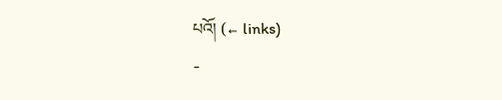པའོ། (← links)
-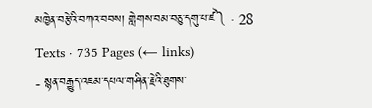མཁྱེན་བརྩེའི་བཀའ་བབས། གླེགས་བམ་བཅུ་དགུ་པ་ཛ༽ · 28 Texts · 735 Pages (← links)
- སྙན་བརྒྱུད་འཇམ་དཔལ་གཤིན་རྗེའི་ཐུགས་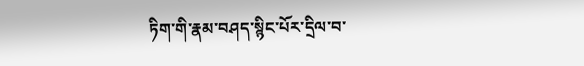ཏིག་གི་རྣམ་བཤད་སྙིང་པོར་དྲིལ་བ་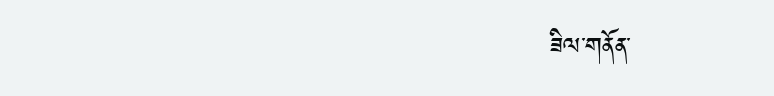ཟིལ་གནོན་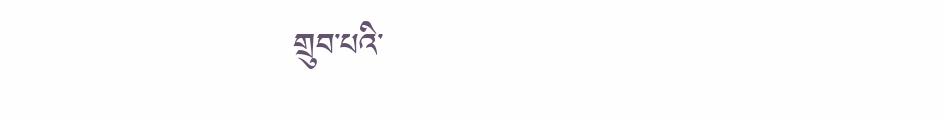གྲུབ་པའི་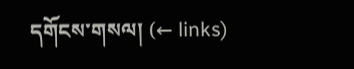དགོངས་གསལ། (← links)